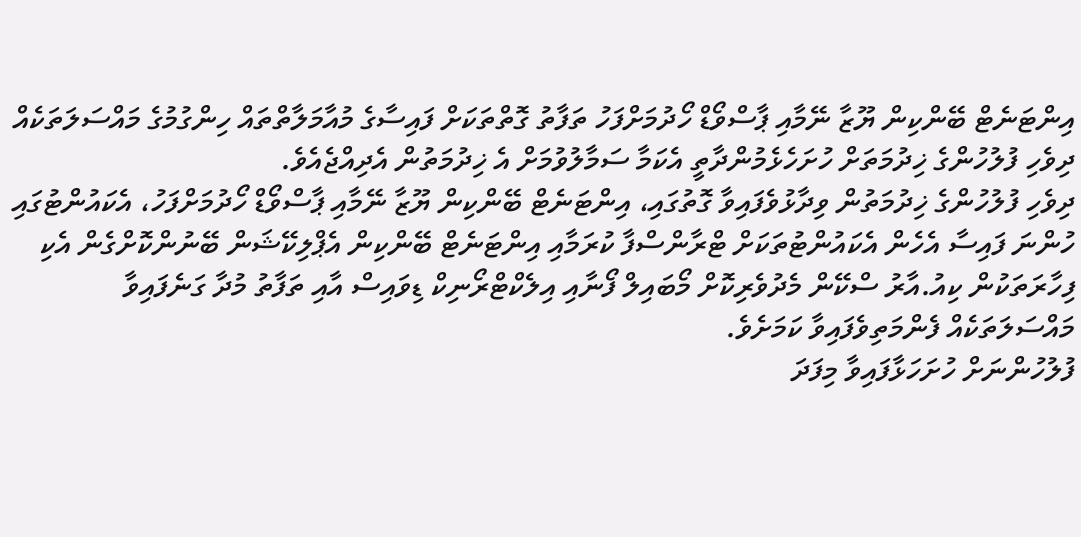އިންޓަނެޓް ބޭންކިން ޔޫޒާ ނޭމާއި ޕާސްވޯޑް ހޯދުމަށްފަހު ތަފާތު ގޮތްތަކަށް ފައިސާގެ މުއާމަލާތްތައް ހިންގުމުގެ މައްސަލަތަކެއް ދިވެހި ފުލުހުންގެ ޚިދުމަތަށް ހުށަހެޅެމުންދާތީ އެކަމާ ސަމާލުވުމަށް އެ ޚިދުމަތުން އެދިއްޖެއެވެ.
ދިވެހި ފުލުހުންގެ ޚިދުމަތުން ވިދާޅުވެފައިވާ ގޮތުގައި، އިންޓަނެޓް ބޭންކިން ޔޫޒާ ނޭމާއި ޕާސްވޯޑް ހޯދުމަށްފަހު، އެކައުންޓުގައި ހުންނަ ފައިސާ އެހެން އެކައުންޓުތަކަށް ޓްރާންސްފާ ކުރަމާއި އިންޓަނެޓް ބޭންކިން އެޕްލިކޭޝަން ބޭނުންކޮށްގެން އެކި ފިހާރަތަކުން ކިއު.އާރު ސްކޭން މެދުވެރިކޮށް މޯބައިލް ފޯނާއި އިލެކްޓްރޯނިކް ޑިވައިސް އާއި ތަފާތު މުދާ ގަނެފައިވާ މައްސަލަތަކެއް ފެންމަތިވެފައިވާ ކަމަށެވެ.
ފުލުހުންނަށް ހުށަހަޅާފައިވާ މިފަދަ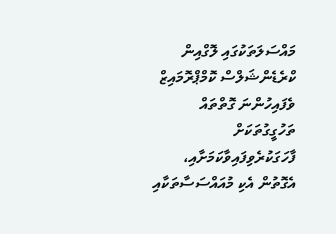މައްސަލަތަކުގައި ލޮގްއިން ކްރެޑެންޝަލްސް ކޮމްޕްރޮމައިޒް ވެފައިހުންނަ ގޮތްތައް ތަހުގީގުތަކަށް ފާހަގަކުރެވިފައިވާކަމަށާއި، އެގޮތުން އެކި މުއައްސަސާތަކާއި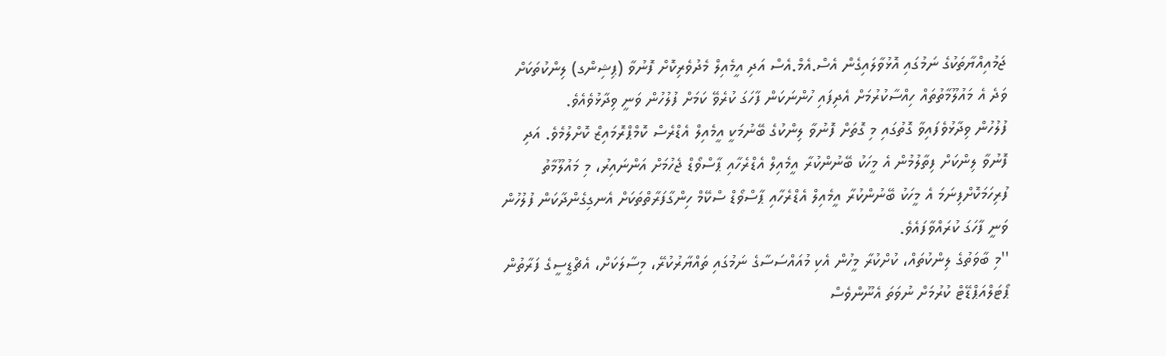ޖަމުއިއްޔާތަކުގެ ނަމުގައި އޮޅުވާލައިގެން އެސް.އެމް.އެސް އަދި އީމެއިލް މެދުވެރިކޮށް ފޮނުވާ (ޕިޝިންގ) ލިންކުތަކަށް ވަދެ އެ މައުލޫމާތުތައް ހިއްސާކުރުމަށް އެދިފައި ހުންނަކަން ފާހަގަ ކުރެވޭ ކަމަށް ފުލުހުން ވަނީ ވިދާޅުވެއެވެ.
ފުލުހުން ވިދާޅުވެފައިވާ ގޮތުގައި މި ގޮތަށް ފޮނުވާ ލިންކުގެ ބޭނުމަކީ އީމެއިލް އެޑްރެސް ކޮމްޕްރޮމައިޒް ކޮށްލުމެވެ. އަދި ފޮނުވާ ލިންކަށް ފިތާލުމުން އެ މީހަކު ބޭނުންކުރާ އީމެއިލް އެޑްރެހާއި ޕާސްވޯޑް ޖެހުމަށް އަންނައިރު، މި މައުލޫމާތު ފުރިހަމަކޮށްފިނަމަ އެ މީހަކު ބޭނުންކުރާ އީމެއިލް އެޑްރެހާއި ޕާސްވޯޑް ސްކޭމް ހިންގާފަރާތްތަކަށް އެނގިގެންދާކަން ފުލުހުން ވަނީ ފާހަގަ ކުރައްވާފައެވެ.
''މި ބާވަތުގެ ލިންކުތައް، ކުށްކުރާ މީހުން އެކި މުއައްސަސާގެ ނަމުގައި ތައްޔާރުކުރޭ، މިސާލަކަށް، އެޗްޑީސީގެ ފަރާތުން ޕޯޓަލްއަޕްޑޭޓް ކުރުމަށް ނުވަތަ އެނޫންވެސް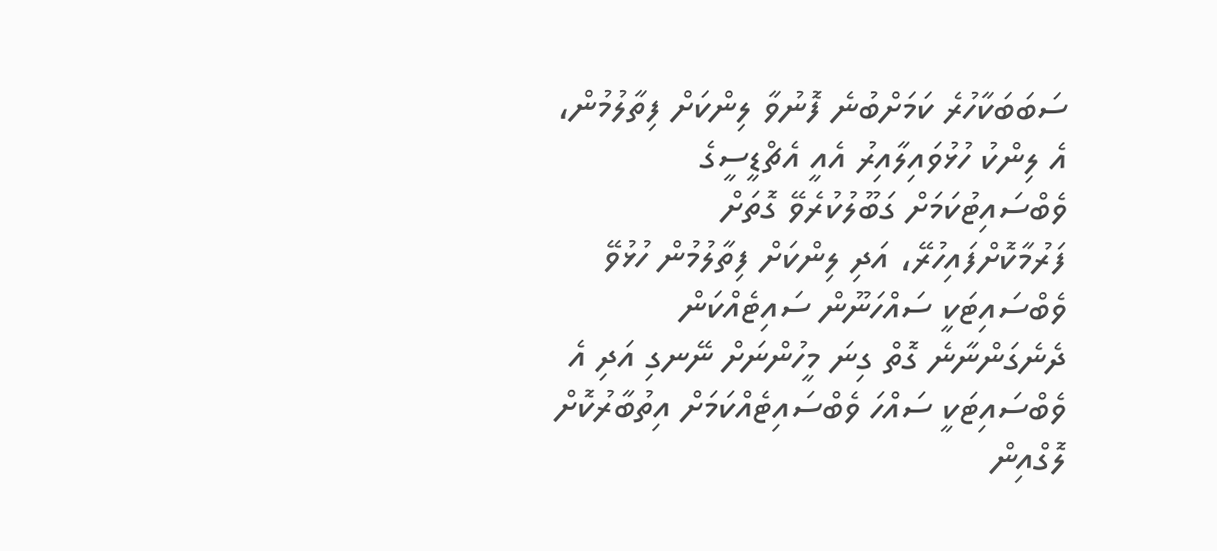ސަބަބަކާހުރެ ކަމަށްބުނެ ފޮނުވާ ލިންކަށް ފިތާލުމުން، އެ ލިންކު ހުޅުވައިލާއިރު އެއީ އެޗްޑީސީގެ ވެބްސައިޓުކަމަށް ގަބޫލުކުރެވޭ ގޮތަށް ފަރުމާކޮށްފައިހުރޭ، އަދި ލިންކަށް ފިތާލުމުން ހުޅުވޭ ވެބްސައިޓަކީ ސައްހަނޫން ސައިޓެއްކަން ދެނެގަންނާނެ ގޮތް ގިނަ މީހުންނަށް ނޭނގި އަދި އެ ވެބްސައިޓަކީ ސައްހަ ވެބްސައިޓެއްކަމަށް އިތުބާރުކޮށް ލޮގްއިން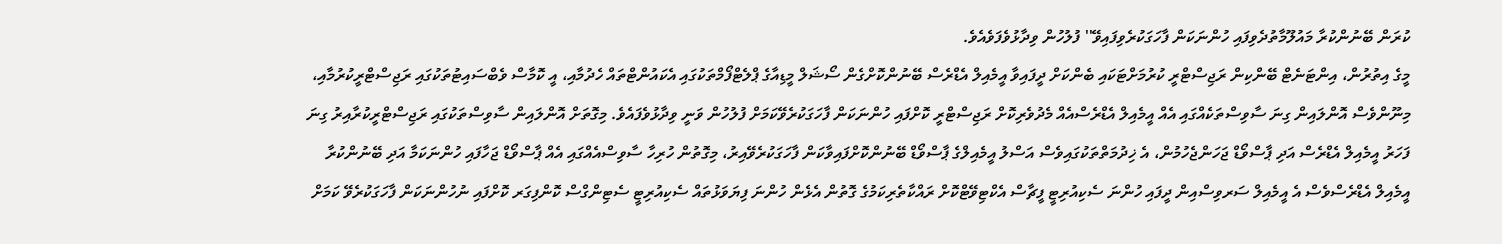ކުރަން ބޭނުންކުރާ މައުލޫމާތުދެވިފައި ހުންނަކަން ފާހަގަކުރެވިފައިވޭ'' ފުލުހުން ވިދާޅުވެފަވެއެވެ.
މީގެ އިތުރުން، އިންޓަނެޓް ބޭންކިން ރަޖިސްޓްރީ ކުރުމަށްޓަކައި ބެންކަށް ދީފައިވާ އީމެއިލް އެޑްރެސް ބޭނުންކޮށްގެން ސޯޝަލް މީޑިއާގެ ޕްލެޓްފޯމްތަކުގައި އެކައުންޓްތައް ހެދުމާއި، އީ ކޮމާސް ވެބްސައިޓުތަކުގައި ރަޖިސްޓްރީކުރުމާއި، މިނޫންވެސް އޮންލައިން ގިނަ ސާވިސްތަކެއްގައި އެއް އީމެއިލް އެޑްރެސްއެއް މެދުވެރިކޮށް ރަޖިސްޓްރީ ކޮށްފައި ހުންނަކަން ފާހަގަކުރެވޭކަމަށް ފުލުހުން ވަނީ ވިދާޅުވެފައެވެ. މިގޮތަށް އޮންލައިން ސާވިސްތަކުގައި ރަޖިސްޓްރީކުރާއިރު ގިނަ ފަހަރު އީމެއިލް އެޑްރެސް އަދި ޕާސްވޯޑް ޖަހަންޖެހުމުން، އެ ޚިދުމަތްތަކުގައިވެސް އަސްލު އީމެއިލްގެ ޕާސްވޯޑް ބޭނުންކޮށްފައިވާކަން ފާހަގަކުރެވޭއިރު، މިގޮތުން ހުރިހާ ސާވިސްއެއްގައި އެއް ޕާސްވޯޑް ޖަހާފައި ހުންނަކަމާ އަދި ބޭނުންކުރާ އީމެއިލް އެޑްރެސްވެސް އެ އީމެއިލް ސަރވިސްއިން ދީފައި ހުންނަ ސެކިއުރިޓީ ފީޗާސް އެކްޓިވޭޓްކޮށް ރައްކާތެރިކަމުގެ ގޮތުން އެޅެން ހުންނަ ފިޔަވަޅުތައް ސެކިއުރިޓީ ސެޓިންގްސް ކޮންފިގަރ ކޮށްފައި ނުހުންނަކަން ފާހަގަކުރެވޭ ކަމަށް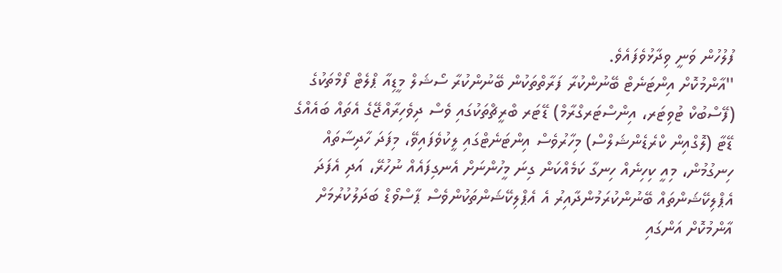ފުލުހުން ވަނީ ވިދާޅުވެފައެވެ.
''އާންމުކޮށް އިންޓަނެޓް ބޭނުންކުރާ ފަރާތްތަކުން ބޭނުންކުރާ ސޯޝަލް މީޑިއާ ޕްލެޓް ފޯމްތަކުގެ (ފޭސްބުކް ޓުވިޓަރ، އިންސްޓަރގްރާމް) ޑޭޓަރ ބްރީޗްތަކުގައި ވެސް ދިވެހިރާއްޖޭގެ އެތައް ބައެއްގެ ޑޭޓާ (ލޮގްއިން ކްރެޑެންޝަލްސް) މިހާރުވެސް އިންޓަނެޓްގައި ލީކުވެފައިވޭ، މިފަދަ ހާދިސާތައް ހިނގުމުން، މިއީ ކިހިނެއް ހިނގާ ކަމެއްކަން ގިނަ މީހުންނަށް އެނގިފައެއް ނުހުރޭ، އަދި އެފަދަ އެޕްލިކޭޝަންތައް ބޭނުންކުރަމުންދާއިރު އެ އެޕްލިކޭޝަންތަކުންވެސް ޕާސްވޯޑް ބަދަލުކުރުމަށް އާންމުކޮށް އަންގައި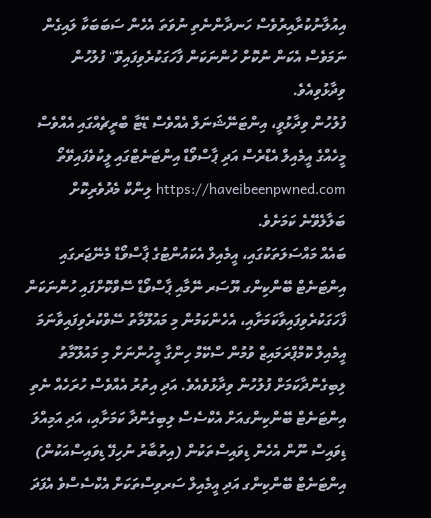އިއުލާނުކުރާއިރުވެސް ހަނދާންނެތި ނުވަތަ އެހެން ސަބަބަކާ ލައިގެން ނަމަވެސް އެކަން ނުކޮށް ހުންނަކަން ފާހަގަކުރެވިފައިވޭ'' ފުލުހުން ވިދާޅުވިއެވެ.
ފުލުހުން ވިދާޅުވީ، އިންޓަނޭޝަނަލް އެއްވެސް ޑޭޓާ ބްރީޗެއްގައި އެއްވެސް މީހެއްގެ އީމެއިލް އެޑްރެސް އަދި ޕާސްވޯޑް އިންޓަނެޓްގައި ލީކުވެފައިވޭތޯ https://haveibeenpwned.com ލިންކް މެދުވެރިކޮށް ބަލާލެވޭނެ ކަމަށެވެ.
ބައެއް މައްސަލަތަކުގައި، އީމެއިލް އެކައުންޓުގެ ޕާސްވޯޑް މެނޭޖަރގައި އިންޓަނެޓް ބޭންކިންގ ޔޫސަރ ނޭމާއި ޕާސްވޯޑް ސޭވްކޮށްފައި ހުންނަކަން ފާހަގަކުރެވިފައިވާކަމަށާއި، އެހެންކަމުން މި މައުލޫމާތު ސޭވްކުރެވިފައިވާނަމަ އީމެއިލް ކޮމްޕްރަމައިޒް ވުމުން ސްކޭމް ހިންގާ މީހުންނަށް މި މައުލޫމާތު ލިބިގެންދާކަމަށް ފުލުހުން ވިދާޅުވެއެވެ. އަދި އިތުރު އެއްވެސް ހުރަހެއް ނެތި އިންޓަނެޓް ބޭންކިންގއަށް އެކްސެސް ލިބިގެންދާ ކަމަށާއި، އަދި އަމިއްލަ ޑިވައިސް ނޫން އެހެން ޑިވައިސްތަކުން (އިތުބާރު ނުހިފޭ ޑިވައިސްއަކުން) އިންޓަނެޓް ބޭންކިންގ އަދި އީމެއިލް ސަރވިސްތަކަށް އެކްސެސްވެ އެފަދަ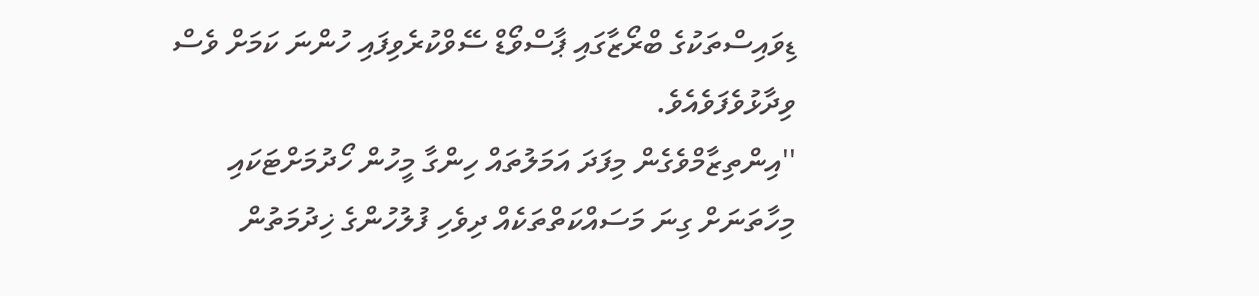ޑިވައިސްތަކުގެ ބްރޯޒާގައި ޕާސްވޯޑް ސޭވްކުރެވިފައި ހުންނަ ކަމަށް ވެސް ވިދާޅުވެފަވެއެވެ.
''އިންތިޒާމްވެގެން މިފަދަ އަމަލުތައް ހިންގާ މީހުން ހޯދުމަށްޓަކައި މިހާތަނަށް ގިނަ މަސައްކަތްތަކެއް ދިވެހި ފުލުހުންގެ ޚިދުމަތުން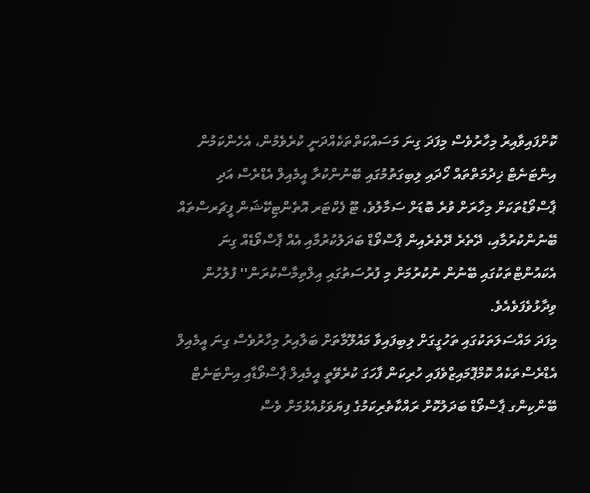ކޮށްފައިވާއިރު މިހާރުވެސް މިފަދަ ގިނަ މަސައްކަތްތަކެއްދަނީ ކުރެވެމުން، އެހެންކަމުން އިންޓަނެޓް ޚިދުމަތްތައް ހޯދައި ލިބިގަތުމުގައި ބޭނުންކުރާ އީމެއިލް އެޑްރެސް އަދި ޕާސްވޯޑުތަކަށް މިހާރަށް ވުރެ ބޮޑަށް ސަމާލުވެ، ޓޫ ފެކްޓަރ އޮތެންޓިކޭޝަން ފީޗަރސްތައް ބޭނުންކުރުމާއި، ދޭތެރެ ދޭތެރެއިން ޕާސްވޯޑް ބަދަލުކުރުމާއި އެއް ޕާސްވޯޑެއް ގިނަ އެކައުންޓްތަކުގައި ބޭނުން ނުކުރުމަށް މި ފުރުސަތުގައި އިލްތިމާސްކުރަން'' ފުލުހުން ވިދާޅުވެފަވެއެވެ.
މިފަދަ މައްސަލަތަކުގައި ތަހުގީގަށް ލިބިފައިވާ މައުލޫމާތަށް ބަލާއިރު މިހާރުވެސް ގިނަ އީމެއިލް އެޑްރެސްތަކެއް ކޮމްޕޮމައިޒްވެފައި ހުރިކަން ފާހަގަ ކުރެވޭތީ އީމެއިލް ޕާސްވޯޑާއި އިންޓަނެޓް ބޭންކިންގ ޕާސްވޯޑް ބަދަލުކޮށް ރައްކާތެރިކަމުގެ ފިޔަވަޅުއެޅުމަށް ވެސް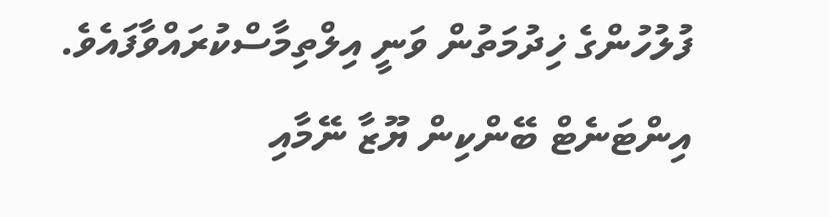ފުލުހުންގެ ޚިދުމަތުން ވަނީ އިލްތިމާސްކުރައްވާފައެވެ.
އިންޓަނެޓް ބޭންކިން ޔޫޒާ ނޭމާއި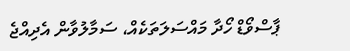ޕާސްވޯޑް ހޯދާ މައްސަލަތަކެއް، ސަމާލުވާން އެދިއްޖެ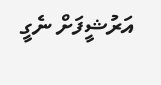އަރުޝީފަށް ނެގީ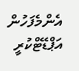އެންމެފަހުން އަޕްޑޭޓްކުރީ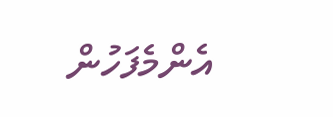އެންމެފަހުން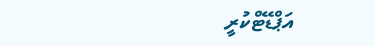އަޕްޑޭޓްކުރީ